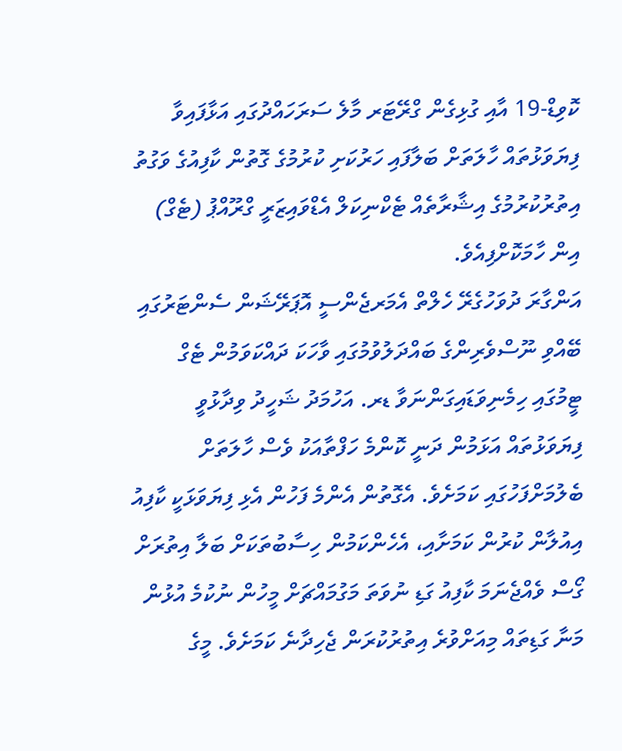ކޮވިޑް-19 އާއި ގުޅިގެން ގްރޭޓަރ މާލެ ސަރަހައްދުގައި އަޅާފައިވާ ފިޔަވަޅުތައް ހާލަތަށް ބަލާފައި ހަރުކަށި ކުރުމުގެ ގޮތުން ކާފިއުގެ ވަގުތު އިތުރުކުރުމުގެ އިޝާރާތެއް ޓެކްނިކަލް އެޑްވައިޒަރީ ގްރޫއްޕު (ޓެގް) އިން ހާމަކޮށްފިއެވެ.
އަންގާރަ ދުވަހުގެރޭ ހެލްތް އެމަރޖެންސީ އޮޕަރޭޝަން ސެންޓަރުގައި ބޭއްވި ނޫސްވެރިންގެ ބައްދަލުވުމުގައި ވާހަކަ ދައްކަވަމުން ޓެގް ޓީމުގައި ހިމެނިވަޑައިގަންނަވާ ޑރ. އަހުމަދު ޝަހީދު ވިދާޅުވީ ފިޔަވަޅުތައް އަޅަމުން ދަނީ ކޮންމެ ހަފްތާއަކު ވެސް ހާލަތަށް ބެލުމަށްފަހުގައި ކަމަށެވެ. އެގޮތުން އެންމެ ފަހުން އެޅި ފިޔަވަޅަކީ ކާފިއު އިއުލާން ކުރުން ކަމަށާއި، އެހެންކަމުން ހިސާބުތަކަށް ބަލާ އިތުރަށް ގޯސް ވެއްޖެނަމަ ކާފިއު ގަޑި ނުވަތަ މަގުމައްޗަށް މީހުން ނުކުމެ އުޅުން މަނާ ގަޑިތައް މިއަށްވުރެ އިތުރުކުރަން ޖެހިދާނެ ކަމަށެވެ. މީގެ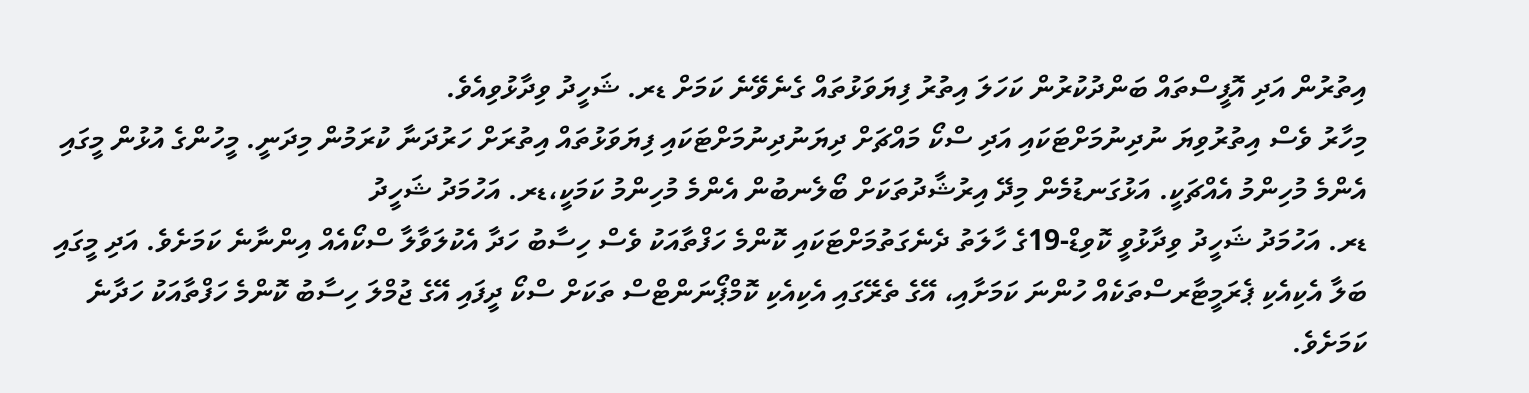އިތުރުން އަދި އޮފީސްތައް ބަންދުކުރުން ކަހަލަ އިތުރު ފިޔަވަޅުތައް ގެނެވޭނެ ކަމަށް ޑރ. ޝަހީދު ވިދާޅުވިއެވެ.
މިހާރު ވެސް އިތުރުވިޔަ ނުދިނުމަށްޓަކައި އަދި ސްކޯ މައްޗަށް ދިޔަނުދިނުމަށްޓަކައި ފިޔަވަޅުތައް އިތުރަށް ހަރުދަނާ ކުރަމުން މިދަނީ. މީހުންގެ އުޅުން މީގައި އެންމެ މުހިންމު އެއްޗަކީ. އަޅުގަނޑުމެން މިދޭ އިރުޝާދުތަކަށް ބޯލެނބުން އެންމެ މުހިންމު ކަމަކީ،ޑރ. އަހުމަދު ޝަހީދު
ޑރ. އަހުމަދު ޝަހީދު ވިދާޅުވީ ކޮވިޑް-19ގެ ހާލަތު ދެނެގަތުމަށްޓަކައި ކޮންމެ ހަފްތާއަކު ވެސް ހިސާބު ހަދާ އެކުލަވާލާ ސްކޯއެއް އިންނާނެ ކަމަށެވެ. އަދި މީގައި ބަލާ އެކިއެކި ޕެރަމީޓާރސްތަކެއް ހުންނަ ކަމަށާއި، އޭގެ ތެރޭގައި އެކިއެކި ކޮމްޕޯނަންޓްސް ތަކަށް ސްކޯ ދީފައި އޭގެ ޖުމްލަ ހިސާބު ކޮންމެ ހަފްތާއަކު ހަދާނެ ކަމަށެވެ.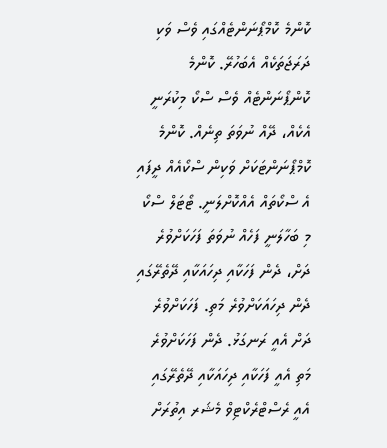ކޮންމެ ކޮމްޕޯނަންޓެއްގައި ވެސް ވަކި ދަރަޖަތަކެއް އެބަހުރޭ. ކޮންމެ ކޮންޕޯނަންޓެއް ވެސް ސްކޯ މިކުރަނީ އެކެއް، ދޭއް ނުވަތަ ތިނެއް. ކޮންމެ ކޮމްޕޯނަންޓަކަށް ވަކިން ސްކޯއެއް ދީފައި އެ ސްކޯތައް އެއްކޮށްލަނީ. ޓޯޓަލް ސްކޯ މި ބަހާލަނީ ފަހެއް ނުވަތަ ފަހަކަށްވުރެ ދަށް، ދެން ފަހަކާއި ދިހައަކާއި ދޭތެރޭގައި ދެން ދިހައަކަށްވުރެ މަތި. ފަހަކަށްވުރެ ދަށް އެއީ ރަނގަޅު. ދެން ފަހަކަށްވުރެ މަތި އެއީ ފަހަކާއި ދިހައަކާއި ދޭތެރޭގައި އެއީ ރެސްޓްރެކްޓިވް މެޝަރ އިތުރަށް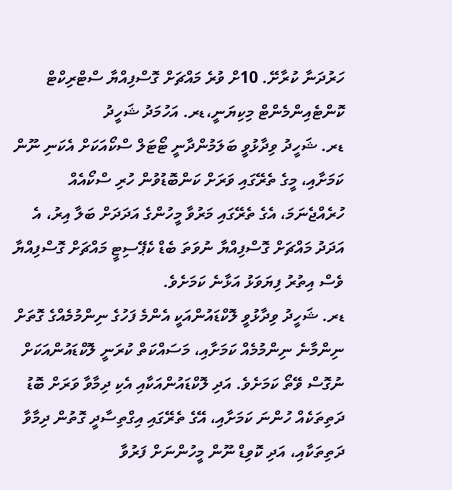ހަރުދަނާ ކުރާށޭ. 10ށް ވުރެ މައްޗަށް ގޮސްފިއްޔާ ސްޓްރިކްޓް ކޮންޓެއިންމެންޓް މިކިޔަނީ،ޑރ. އަހުމަދު ޝަހީދު
ޑރ. ޝަހީދު ވިދާޅުވީ ބަލަމުންދާނީ ޓޯޓަލް ސްކޯއަކަށް އެކަނި ނޫން ކަމަށާއި، މީގެ ތެރޭގައި ވަރަށް ކަންބޮޑުވުން ހުރި ސްކޯއެއް ހުރެއްޖެނަމަ، އެގެ ތެރޭގައި މަރުވާ މީހުންގެ އަދަދަށް ބަލާ އިރު، އެ އަދަދު މައްޗަށް ގޮސްފިއްޔާ ނުވަތަ ބެޑް ކެޕޭސިޓީ މައްޗަށް ގޮސްފިއްޔާ ވެސް އިތުރު ފިޔަވަޅު އަޅާނެ ކަމަށެވެ.
ޑރ. ޝަހީދު ވިދާޅުވީ ލޮކްޑައުންއަކީ އެންމެ ފަހުގެ ނިންމުމެއްގެ ގޮތަށް ނިންމާނެ ނިންމުމެއް ކަމަށާއި، މަސައްކަތް ކުރަނީ ލޮކްޑައުންއަކަށް ނުގޮސް ވޭތޯ ކަމަށެވެ. އަދި ލޮކްޑައުންއަކާއި އެކި ދިމާވާ ވަރަށް ބޮޑު ދަތިތަކެއް ހުންނަ ކަމަށާއި، އޭގެ ތެރޭގައި އިގްތިސާދީ ގޮތުން ދިމާވާ ދަތިތަކާއި، އަދި ކޮވިޑް ނޫން މީހުންނަށް ފަރުވާ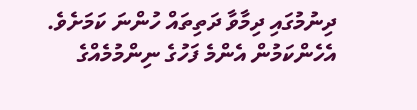ދިނުމުގައި ދިމާވާ ދަތިތައް ހުންނަ ކަމަށެވެ. އެހެންކަމުން އެންމެ ފަހުގެ ނިންމުމެއްގެ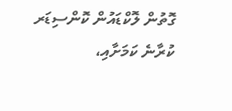ގޮތުން ލޮކްޑައުން ކޮންސިޑަރ ކުރާނެ ކަމަށާއި،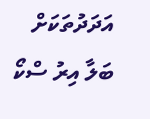އަދަދުތަކަށް ބަލާ އިރު ސްކޯ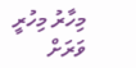މިހާރު މިހުރީ ވަރަށް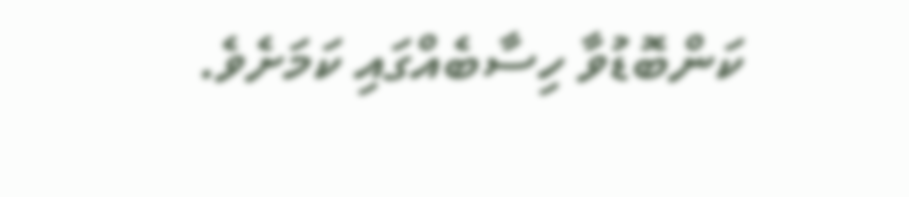ކަންބޮޑުވާ ހިސާބެއްގައި ކަމަށެވެ.